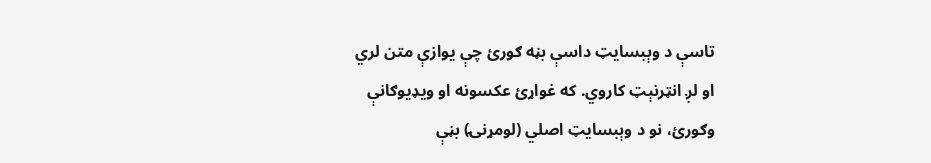تاسې د وېبسایټ داسې بڼه ګورئ چې یوازې متن لري او لږ انټرنېټ کاروي. که غواړئ عکسونه او ویډیوګانې وګورئ، نو د وېبسایټ اصلي (لومړنۍ) بڼې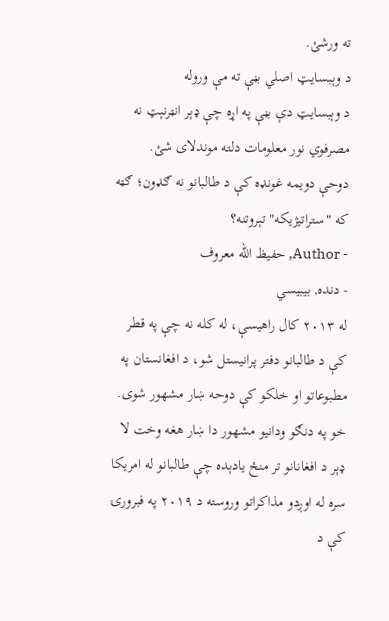ته ورشئ.
د وېبسایټ اصلي بڼې ته مې وروله
د وېبسایټ دې بڼې په اړه چې ډېر انټرنېټ نه مصرفوي نور معلومات دلته موندلای شئ.
دوحې دویمه غونډه کې د طالبانو نه ګډون؛ ګټه که "ستراتیژیکه" تېروتنه؟
- Author, حفیظ الله معروف
- دنده, بيبيسي
له ۲۰۱۳ کال راهيسې، له کله نه چې په قطر کې د طالبانو دفتر پرانیستل شو، د افغانستان په مطبوعاتو او خلکو کې دوحه ښار مشهور شوی.
خو په دنګو ودانیو مشهور دا ښار هغه وخت لا ډېر د افغانانو تر منځ یادېده چې طالبانو له امریکا سره له اوږدو مذاکراتو وروسته د ۲۰۱۹ په فبرورۍ کې د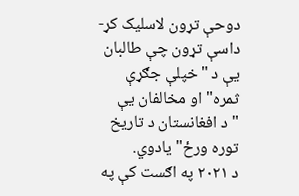دوحې تړون لاسلیک کړ- داسې تړون چې طالبان یې د "خپلې جګړې ثمره" او مخالفان یې "د افغانستان د تاریخ توره ورځ" یادوي.
د ۲۰۲۱ په اګست کې په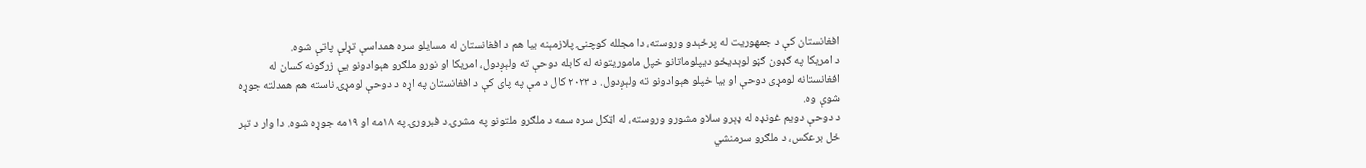افغانستان کې د جمهوریت له پرځېدو وروسته، دا مجلله کوچنۍ پلازمېنه بیا هم د افغانستان له مسایلو سره همداسې تړلې پاتې شوه.
د امریکا په ګډون ګڼو لوېدیځو دیپلوماتانو خپل ماموریتونه له کابله دوحې ته ولېږدول، امریکا او نورو ملګرو هېوادونو یې زرګونه کسان له افغانستانه لومړی دوحې او بیا خپلو هېوادونو ته ولېږدول. د ۲۰۲۳ کال د مې په پای کې د افغانستان په اړه د دوحې لومړۍ ناسته هم همدلته جوړه شوې وه.
د دوحې دویم غونډه له ډېرو سلاو مشورو وروسته، له اټکل سره سمه د ملګرو ملتونو په مشرۍ د فبرورۍ په ۱۸مه او ۱۹مه جوړه شوه. دا وار د تېر ځل برعکس، د ملګرو سرمنشي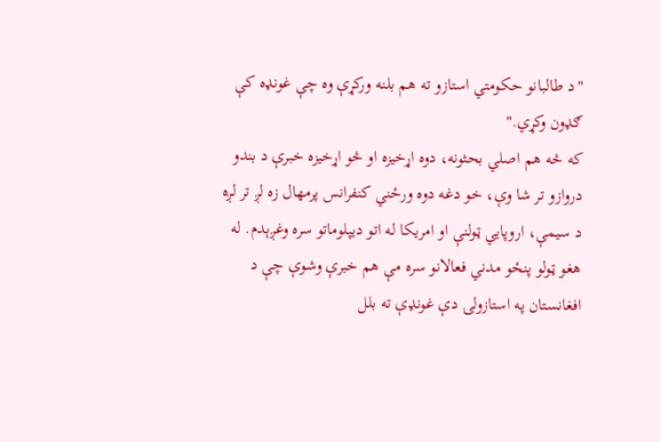"د طالبانو حکومتي استازو ته هم بلنه ورکړې وه چې غونډه کې ګډون وکړي."
که څه هم اصلي بحثونه، دوه اړخیزه او څو اړخیزه خبرې د بندو دروازو تر شا وې، خو دغه دوه ورځني کنفرانس پرمهال زه لږ تر لږه د سیمې، اروپايي ټولنې او امریکا له اتو ديپلوماتو سره وغږېدم. له هغو ټولو پنځو مدني فعالانو سره مې هم خبرې وشوې چې د افغانستان په استازولۍ دې غونډې ته بلل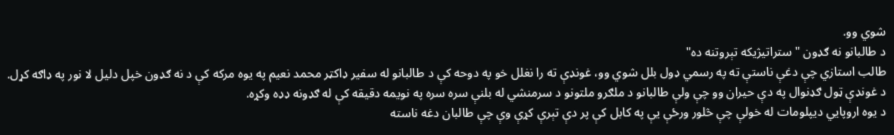شوي وو.
د طالبانو نه ګډون "ستراتیژیکه تېروتنه ده"
طالب استازي چې دغې ناستې ته په رسمي ډول بلل شوي وو، غونډې ته را نغلل خو په دوحه کې د طالبانو له سفیر ډاکټر محمد نعیم په یوه مرکه کې د نه ګډون خپل دلیل لا نور په ډاګه کړل.
د غونډې ټول ګډنوال په دې حیران وو چې ولې طالبانو د ملګرو ملتونو د سرمنشي له بلنې سره سره په نویمه دقیقه کې له ګډونه ډډه وکړه.
د یوه اروپايي ديپلومات له خولې چې څلور ورځې یې په کابل کې پر دې تېرې کړې وې چې طالبان دغه ناسته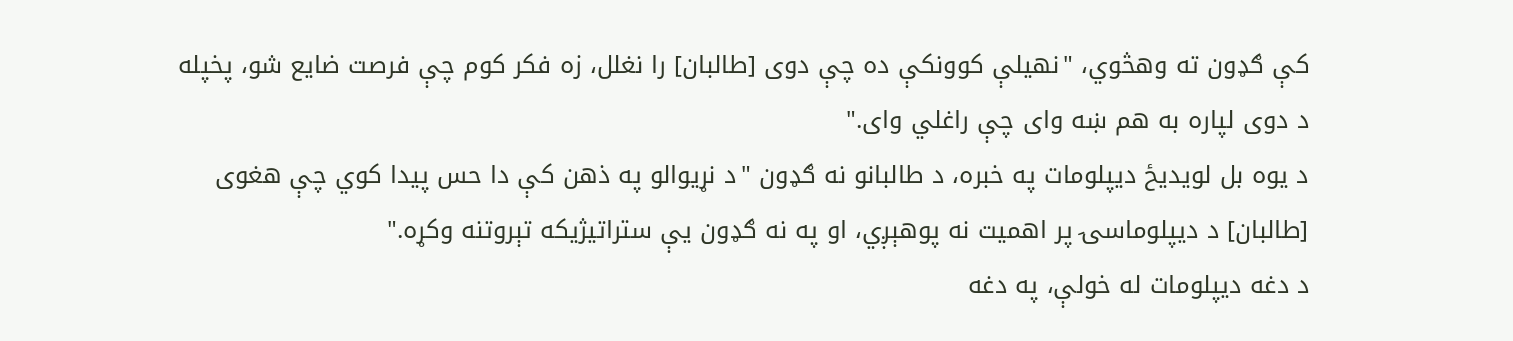کې ګډون ته وهڅوي، "نهیلې کوونکې ده چې دوی [طالبان] را نغلل، زه فکر کوم چې فرصت ضایع شو، پخپله د دوی لپاره به هم ښه وای چې راغلي وای."
د یوه بل لویدیځ دیپلومات په خبره، د طالبانو نه ګډون "د نړیوالو په ذهن کې دا حس پیدا کوي چې هغوی [طالبان] د دیپلوماسۍ پر اهمیت نه پوهېږي، او په نه ګډون یې ستراتيژیکه تېروتنه وکړه."
د دغه دیپلومات له خولې، په دغه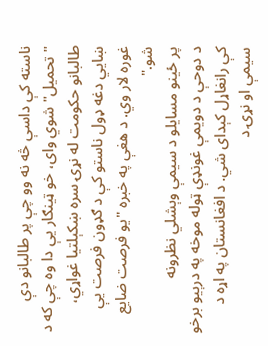ناسته کې داسې څه نه وو چې پر طالبانو دې "تحمیل" شوي وای، خو ټینګار یې دا وه چې که د طالبانو حکومت له نړۍ سره ښکېلتیا غواړي، ښايي دغه ډول ناستو کې د ګډون فرصت یې غوره لار وي. د هغې په خبره "یو فرصت ضایع شو."
پر ځینو مسایلو د سیمې وېشلي نظرونه
د دوحې د دویمې غونډې ټوله موخه په درېیو برخو کې رانغاړل کېدای شي. د افغانستان په اړه د سیمې او نړۍ د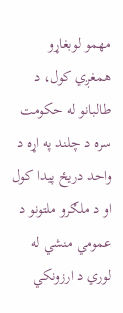مهمو لوبغاړو همغږي کول، د طالبانو له حکومت سره د چلند په اړه د واحد دریځ پیدا کول او د ملګرو ملتونو د عمومي منشي له لوري د ارزونکي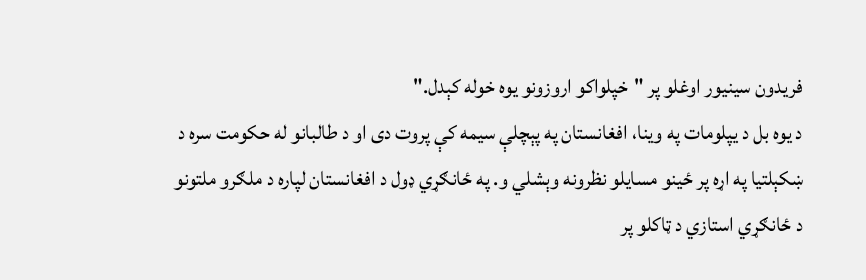فریدون سینیور اوغلو پر "خپلواکو اروزونو یوه خوله کېدل."
د یوه بل د يپلومات په وینا، افغانستان په پېچلې سیمه کې پروت دی او د طالبانو له حکومت سره د ښکېلتیا په اړه پر ځینو مسایلو نظرونه وېشلي و. په ځانګړي ډول د افغانستان لپاره د ملګرو ملتونو د ځانګړي استازي د ټاکلو پر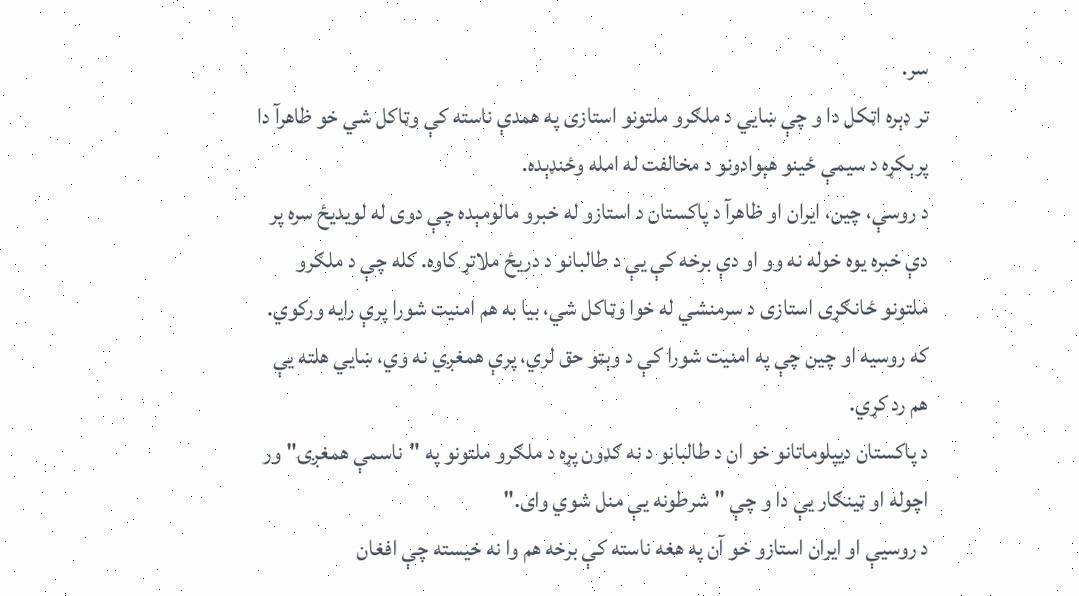سر.
تر ډېره اټکل دا و چې ښايي د ملګرو ملتونو استازی په همدې ناسته کې وټاکل شي خو ظاهرآ دا پرېکړه د سیمې ځینو هېوادونو د مخالفت له امله وځنډېده.
د روسې، چین، ایران او ظاهرآ د پاکستان د استازو له خبرو مالومېده چې دوی له لویدیځ سره پر دې خبره یوه خوله نه وو او دې برخه کې یې د طالبانو د دریځ ملاتړ کاوه. کله چې د ملګرو ملتونو ځانګړی استازی د سرمنشي له خوا وټاکل شي، بیا به هم امنیت شورا پرې رایه ورکوي.
که روسیه او چین چې په امنیت شورا کې د وېټو حق لري، پرې همغږي نه وي، ښايي هلته یې هم رد کړي.
د پاکستان دیپلوماتانو خو ان د طالبانو د نه ګډون پړه د ملګرو ملتونو په "ناسمې همغږۍ" ور اچوله او ټینګار یې دا و چې "شرطونه یې منل شوي وای."
د روسیې او ایران استازو خو آن په هغه ناسته کې برخه هم وا نه خیسته چې افغان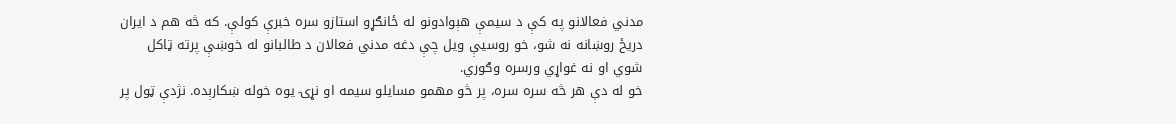مدني فعالانو په کې د سیمې هېوادونو له ځانګړو استازو سره خبرې کولې. که څه هم د ایران دریځ روښانه نه شو، خو روسیې ویل چې دغه مدني فعالان د طالبانو له خوښې پرته ټاکل شوي او نه غواړي ورسره وګوري.
خو له دې هر څه سره سره، پر څو مهمو مسایلو سیمه او نړۍ یوه خوله ښکارېده. نژدې ټول پر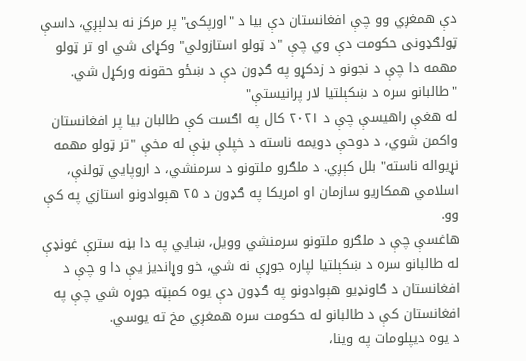دې همغږي وو چې افغانستان دې بیا د "اورپکۍ" پر مرکز نه بدلېږي، داسې ټولګډونی حکومت دې وي چې "د ټولو استازولي" وکړای شي او تر ټولو مهمه دا چې د نجونو د زدکړو په ګډون دې د ښځو حقونه ورکړل شي.
"طالبانو سره د ښکېلتیا لار پرانیستې"
له هغې راهیسې چې د ۲۰۲۱ کال په اګست کې طالبان بیا پر افغانستان واکمن شوي، د دوحې دویمه ناسته د خپلې بڼې له مخې "تر ټولو مهمه نړیواله ناسته" بلل کېږي. د ملګرو ملتونو د سرمنشي، د اروپايي ټولنې، اسلامي همکاریو سازمان او امریکا په ګډون د ۲۵ هېوادونو استازي په کې وو.
هاغسې چې د ملګرو ملتونو سرمنشي وویل، ښايي په دا بڼه سترې غونډې له طالبانو سره د ښکېلتیا لپاره جوړې نه شي، خو وړاندیز یې دا و چې د افغانستان د ګاونډیو هېوادونو په ګډون دې یوه کمېټه جوړه شي چې په افغانستان کې د طالبانو له حکومت سره همغږي مخ ته یوسي.
د یوه دیپلومات په وینا،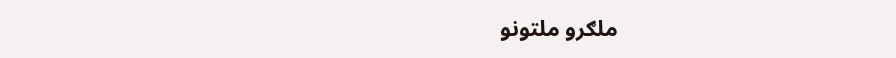ملګرو ملتونو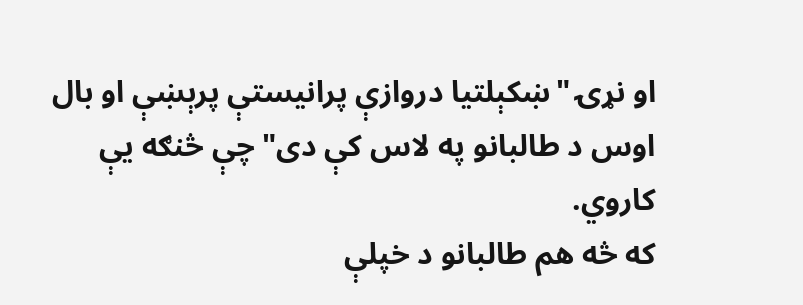او نړۍ "ښکېلتیا دروازې پرانیستې پرېښې او بال اوس د طالبانو په لاس کې دی" چې څنګه یې کاروي.
که څه هم طالبانو د خپلې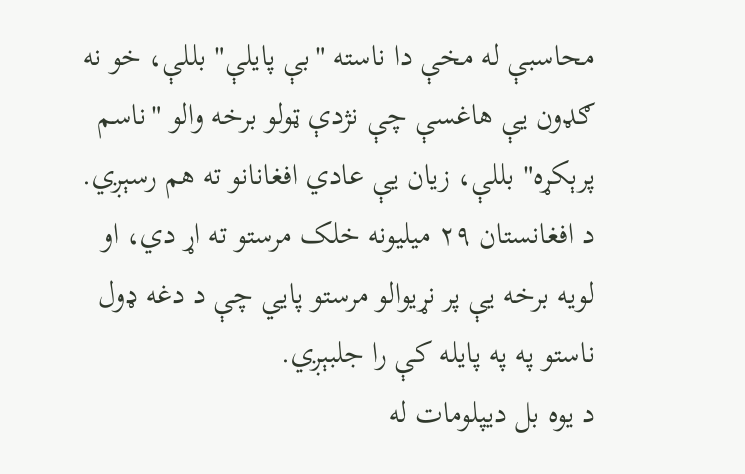محاسبې له مخې دا ناسته "بې پایلې" بللې، خو نه ګډون یې هاغسې چې نژدې ټولو برخه والو "ناسم پرېکړه" بللې، زیان یې عادي افغانانو ته هم رسېږي. د افغانستان ۲۹ میلیونه خلک مرستو ته اړ دي، او لویه برخه یې پر نړیوالو مرستو پايي چې د دغه ډول ناستو په په پایله کې را جلبېږي.
د یوه بل دیپلومات له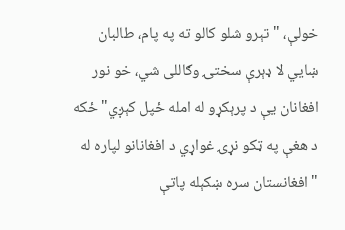خولې، " تېرو شلو کالو ته په پام، طالبان ښايي لا ډېرې سختۍ وګاللی شي، خو نور افغانان یې د پرېکړو له امله ځپل کېږي" ځکه د هغې په ټکو نړۍ غواړي د افغانانو لپاره له "افغانستان سره ښکېله پاتې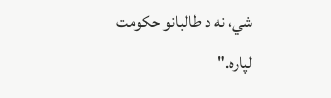شي، نه د طالبانو حکومت لپاره."